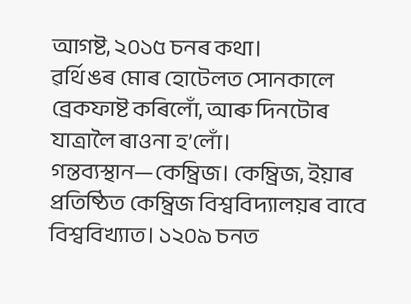আগষ্ট, ২০১৫ চনৰ কথা।
ৱৰ্থিঙৰ মোৰ হোটেলত সোনকালে ব্ৰেকফাষ্ট কৰিলোঁ, আৰু দিনটোৰ যাত্ৰালৈ ৰাওনা হ’লোঁ। গন্তব্যস্থান—কেম্ব্ৰিজ। কেম্ব্ৰিজ, ইয়াৰ প্ৰতিষ্ঠিত কেম্ব্ৰিজ বিশ্ববিদ্যালয়ৰ বাবে বিশ্ববিখ্যাত। ১২০৯ চনত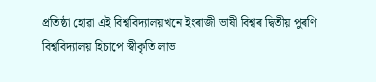প্ৰতিষ্ঠা হোৱা এই বিশ্ববিদ্যালয়খনে ইংৰাজী ভাষী বিশ্বৰ দ্বিতীয় পুৰণি বিশ্ববিদ্যালয় হিচাপে স্বীকৃতি লাভ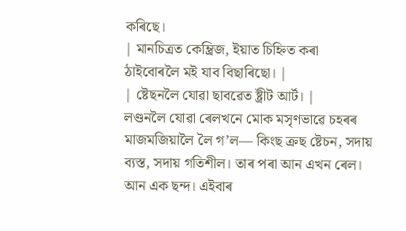কৰিছে।
| মানচিত্ৰত কেম্ব্ৰিজ, ইয়াত চিহ্নিত কৰা ঠাইবোৰলৈ মই যাব বিছাৰিছো। |
| ষ্টেছনলৈ যোৱা ছাবৱেত ষ্ট্ৰীট আৰ্ট। |
লণ্ডনলৈ যোৱা ৰেলখনে মোক মসৃণভাৱে চহৰৰ মাজমজিয়ালৈ লৈ গ’ল— কিংছ ক্ৰছ ষ্টেচন, সদায় ব্যস্ত, সদায় গতিশীল। তাৰ পৰা আন এখন ৰেল। আন এক ছন্দ। এইবাৰ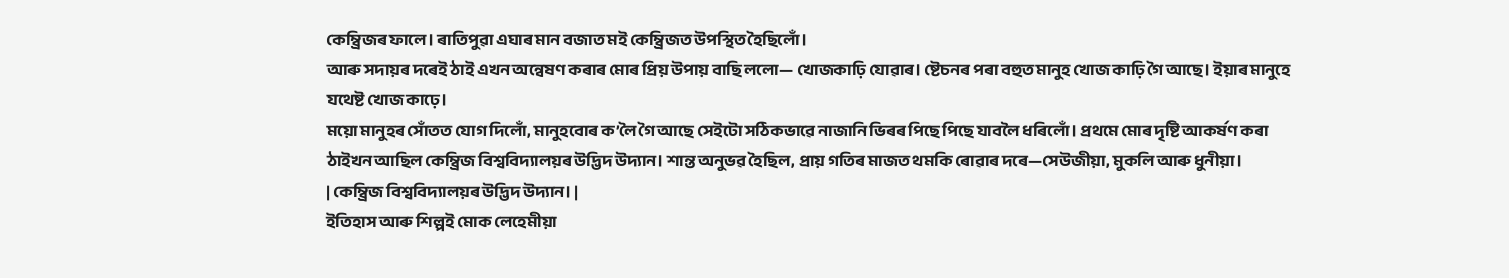কেম্ব্ৰিজৰ ফালে। ৰাতিপুৱা এঘাৰ মান বজাত মই কেম্ব্ৰিজত উপস্থিত হৈছিলোঁ।
আৰু সদায়ৰ দৰেই ঠাই এখন অন্বেষণ কৰাৰ মোৰ প্ৰিয় উপায় বাছি ললো— খোজকাঢ়ি যোৱাৰ। ষ্টেচনৰ পৰা বহুত মানুহ খোজ কাঢ়ি গৈ আছে। ইয়াৰ মানুহে যথেষ্ট খোজ কাঢ়ে।
ময়ো মানুহৰ সোঁতত যোগ দিলোঁ, মানুহবোৰ ক’লৈ গৈ আছে সেইটো সঠিকভাৱে নাজানি ভিৰৰ পিছে পিছে যাবলৈ ধৰিলোঁ। প্ৰথমে মোৰ দৃষ্টি আকৰ্ষণ কৰা ঠাইখন আছিল কেম্ব্ৰিজ বিশ্ববিদ্যালয়ৰ উদ্ভিদ উদ্যান। শান্ত অনুভৱ হৈছিল, প্ৰায় গতিৰ মাজত থমকি ৰোৱাৰ দৰে—সেউজীয়া, মুকলি আৰু ধুনীয়া।
| কেম্ব্ৰিজ বিশ্ববিদ্যালয়ৰ উদ্ভিদ উদ্যান। |
ইতিহাস আৰু শিল্পই মোক লেহেমীয়া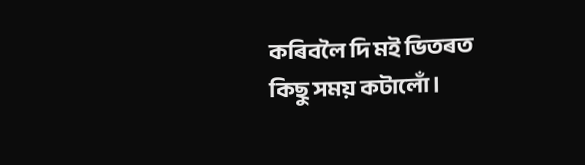কৰিবলৈ দি মই ভিতৰত কিছু সময় কটালোঁ।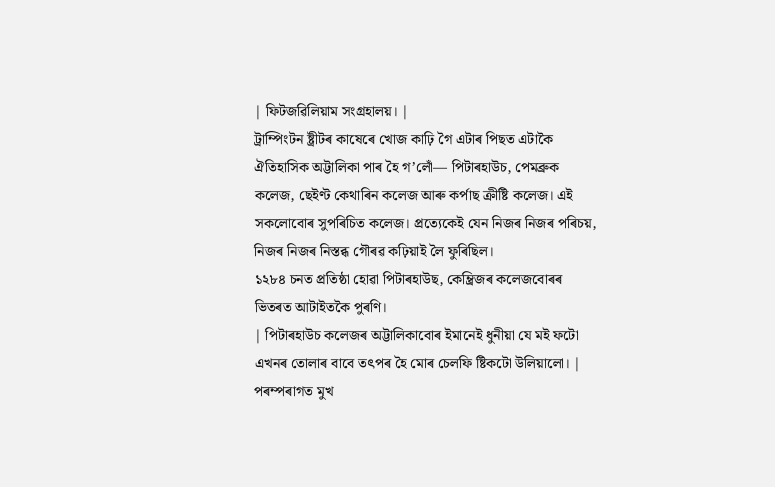| ফিটজৱিলিয়াম সংগ্ৰহালয়। |
ট্ৰাম্পিংটন ষ্ট্ৰীটৰ কাষেৰে খোজ কাঢ়ি গৈ এটাৰ পিছত এটাকৈ ঐতিহাসিক অট্টালিকা পাৰ হৈ গ’লোঁ— পিটাৰহাউচ, পেমব্ৰুক কলেজ, ছেইণ্ট কেথাৰিন কলেজ আৰু কৰ্পাছ ক্ৰীষ্টি কলেজ। এই সকলোবোৰ সুপৰিচিত কলেজ। প্ৰত্যেকেই যেন নিজৰ নিজৰ পৰিচয়, নিজৰ নিজৰ নিস্তব্ধ গৌৰৱ কঢ়িয়াই লৈ ফুৰিছিল।
১২৮৪ চনত প্ৰতিষ্ঠা হোৱা পিটাৰহাউছ, কেম্ব্ৰিজৰ কলেজবোৰৰ ভিতৰত আটাইতকৈ পুৰণি।
| পিটাৰহাউচ কলেজৰ অট্টালিকাবোৰ ইমানেই ধুনীয়া যে মই ফটো এখনৰ তোলাৰ বাবে তৎপৰ হৈ মোৰ চেলফি ষ্টিকটো উলিয়ালো। |
পৰম্পৰাগত মুখ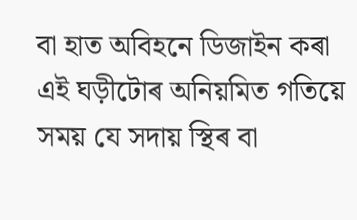বা হাত অবিহনে ডিজাইন কৰা এই ঘড়ীটোৰ অনিয়মিত গতিয়ে সময় যে সদায় স্থিৰ বা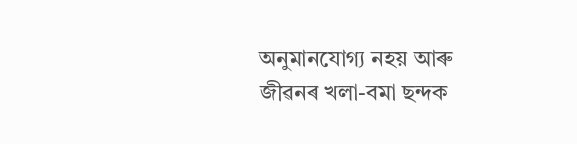অনুমানযোগ্য নহয় আৰু জীৱনৰ খলা-বমা ছন্দক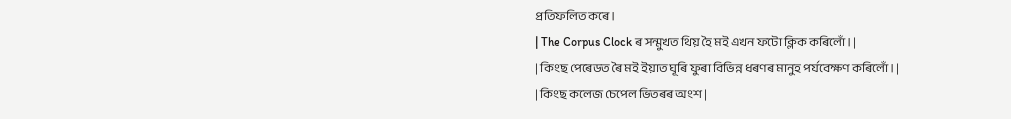প্ৰতিফলিত কৰে।
| The Corpus Clock ৰ সন্মুখত থিয় হৈ মই এখন ফটো ক্লিক কৰিলোঁ। |
| কিংছ পেৰেডত ৰৈ মই ইয়াত ঘূৰি ফুৰা বিভিন্ন ধৰণৰ মানুহ পৰ্যবেক্ষণ কৰিলোঁ। |
| কিংছ কলেজ চেপেল ভিতৰৰ অংশ |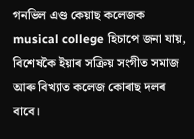গনভিল এণ্ড কেয়াছ কলেজক musical college হিচাপে জনা যায়, বিশেষকৈ ইয়াৰ সক্ৰিয় সংগীত সমাজ আৰু বিখ্যাত কলেজ কোৰাছ দলৰ বাবে।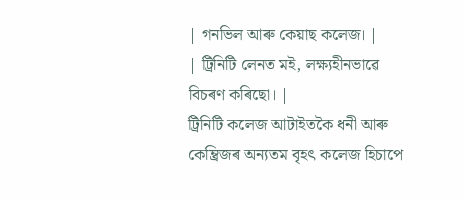| গনভিল আৰু কেয়াছ কলেজ। |
| ট্ৰিনিটি লেনত মই, লক্ষ্যহীনভাৱে বিচৰণ কৰিছো। |
ট্ৰিনিটি কলেজ আটাইতকৈ ধনী আৰু কেম্ব্ৰিজৰ অন্যতম বৃহৎ কলেজ হিচাপে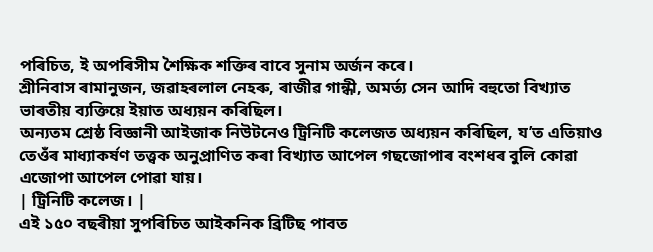পৰিচিত, ই অপৰিসীম শৈক্ষিক শক্তিৰ বাবে সুনাম অৰ্জন কৰে।
শ্ৰীনিবাস ৰামানুজন, জৱাহৰলাল নেহৰু, ৰাজীৱ গান্ধী, অমৰ্ত্য সেন আদি বহুতো বিখ্যাত ভাৰতীয় ব্যক্তিয়ে ইয়াত অধ্যয়ন কৰিছিল।
অন্যতম শ্ৰেষ্ঠ বিজ্ঞানী আইজাক নিউটনেও ট্ৰিনিটি কলেজত অধ্যয়ন কৰিছিল, য’ত এতিয়াও তেওঁৰ মাধ্যাকৰ্ষণ তত্ত্বক অনুপ্ৰাণিত কৰা বিখ্যাত আপেল গছজোপাৰ বংশধৰ বুলি কোৱা এজোপা আপেল পোৱা যায়।
| ট্ৰিনিটি কলেজ। |
এই ১৫০ বছৰীয়া সুপৰিচিত আইকনিক ব্ৰিটিছ পাবত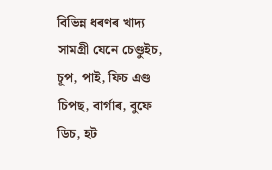বিভিন্ন ধৰণৰ খাদ্য সামগ্ৰী যেনে চেণ্ডুইচ, চূপ, পাই, ফিচ এণ্ড চিপছ, বাৰ্গাৰ, বুফে ডিচ, হট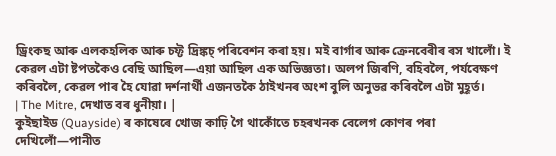ড্ৰিংকছ আৰু এলকহলিক আৰু চফ্ট দ্ৰিঙ্কচ্ পৰিবেশন কৰা হয়। মই বাৰ্গাৰ আৰু ক্ৰেনবেৰীৰ ৰস খালোঁ। ই কেৱল এটা ষ্টপতকৈও বেছি আছিল—এয়া আছিল এক অভিজ্ঞতা। অলপ জিৰণি, বহিবলৈ, পৰ্যবেক্ষণ কৰিবলৈ, কেৱল পাৰ হৈ যোৱা দৰ্শনাৰ্থী এজনতকৈ ঠাইখনৰ অংশ বুলি অনুভৱ কৰিবলৈ এটা মুহূৰ্ত।
| The Mitre, দেখাত বৰ ধুনীয়া। |
কুইছাইড (Quayside) ৰ কাষেৰে খোজ কাঢ়ি গৈ থাকোঁতে চহৰখনক বেলেগ কোণৰ পৰা দেখিলোঁ—পানীত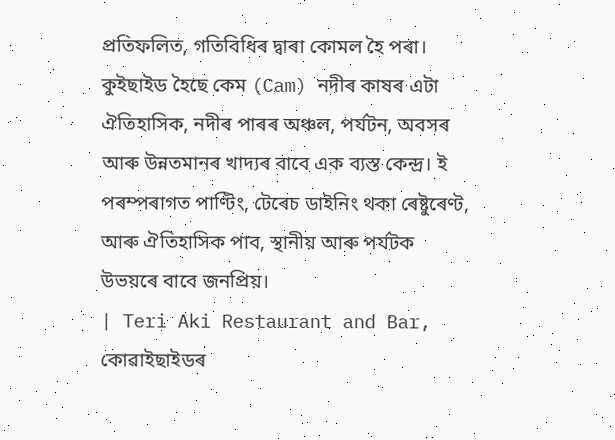প্ৰতিফলিত, গতিবিধিৰ দ্বাৰা কোমল হৈ পৰা।
কুইছাইড হৈছে কেম (Cam) নদীৰ কাষৰ এটা ঐতিহাসিক, নদীৰ পাৰৰ অঞ্চল, পৰ্যটন, অবসৰ আৰু উন্নতমানৰ খাদ্যৰ বাবে এক ব্যস্ত কেন্দ্ৰ। ই পৰম্পৰাগত পাণ্টিং, টেৰেচ ডাইনিং থকা ৰেষ্টুৰেণ্ট, আৰু ঐতিহাসিক পাব, স্থানীয় আৰু পৰ্যটক উভয়ৰে বাবে জনপ্ৰিয়।
| Teri Aki Restaurant and Bar, কোৱাইছাইডৰ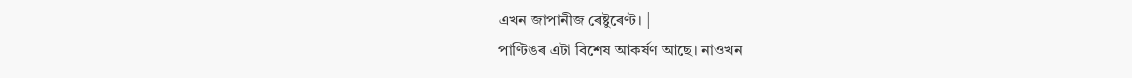এখন জাপানীজ ৰেষ্টুৰেণ্ট। |
পাণ্টিঙৰ এটা বিশেষ আকৰ্ষণ আছে। নাওখন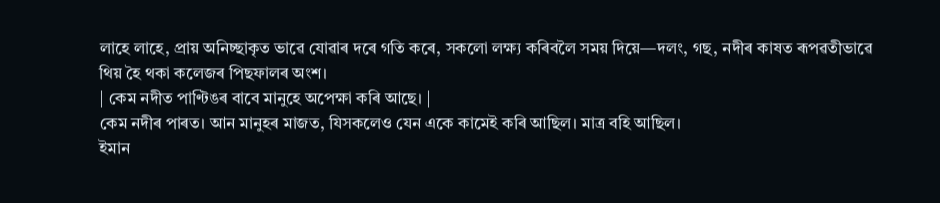লাহে লাহে, প্ৰায় অনিচ্ছাকৃত ভাৱে যোৱাৰ দৰে গতি কৰে, সকলো লক্ষ্য কৰিবলৈ সময় দিয়ে—দলং, গছ, নদীৰ কাষত ৰূপৱতীভাৱে থিয় হৈ থকা কলেজৰ পিছফালৰ অংশ।
| কেম নদীত পাণ্টিঙৰ বাবে মানুহে অপেক্ষা কৰি আছে। |
কেম নদীৰ পাৰত। আন মানুহৰ মাজত, যিসকলেও যেন একে কামেই কৰি আছিল। মাত্ৰ বহি আছিল।
ইমান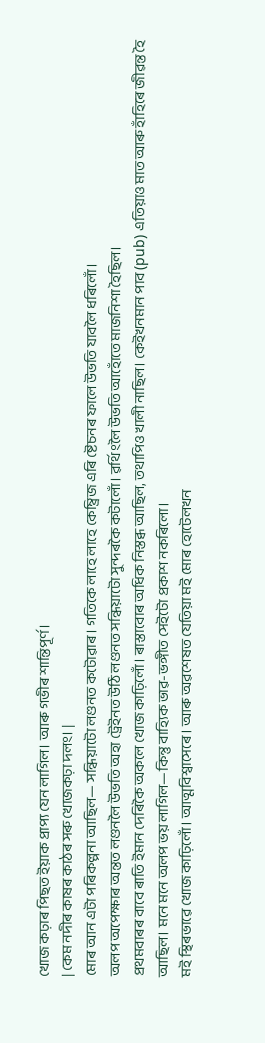খোজ কঢ়াৰ পিছত ইয়াক প্ৰাপ্য যেন লাগিল। আৰু গভীৰ শান্তিপূৰ্ণ।
| কেম নদীৰ কাষৰ কাঠৰ সৰু খোজকঢ়া দলং। |
মোৰ আন এটা পৰিকল্পনা আছিল— সন্ধিয়াটো লণ্ডনত কটোৱাৰ। গতিকে লাহে লাহে কেম্ব্ৰিজ এৰি ষ্টেচনৰ ফালে উভতি যাবলৈ ধৰিলোঁ।
অলপ অপেক্ষাৰ অন্তত লণ্ডনলৈ উভতি অহা ট্ৰেইনত উঠি লণ্ডনত সন্ধিয়াটো সুন্দৰকৈ কটালোঁ। ৱৰ্থিংলৈ উভতি আহোঁতে মাজনিশা হৈছিল।
প্ৰথমবাৰৰ বাবে ৰাতি ইমান দেৰিকৈ অকলে খোজ কাঢ়িলোঁ। ৰাস্তাবোৰ অধিক নিস্তব্ধ আছিল, তথাপিও খালী নাছিল। কেইখনমান পাব (pub) এতিয়াও মাত আৰু হাঁহিৰে জীৱন্ত হৈ আছিল। মনে মনে অলপ ভয় লাগিল—কিন্তু বাহ্যিক ভাৱ-ভঙ্গীত সেইটো প্ৰকাশ নকৰিলো।
মই স্থিৰভাৱে খোজ কাঢ়িলোঁ। আত্মবিশ্বাসেৰে। আৰু অৱশেষত যেতিয়া মই মোৰ হোটেলখন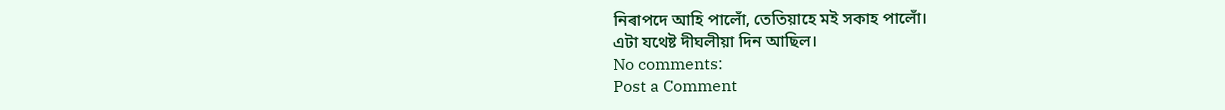নিৰাপদে আহি পালোঁ, তেতিয়াহে মই সকাহ পালোঁ।
এটা যথেষ্ট দীঘলীয়া দিন আছিল।
No comments:
Post a Comment